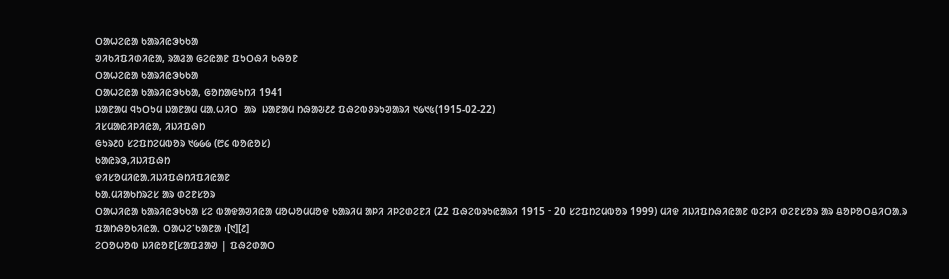ᱛᱟᱦᱮᱭᱟ ᱠᱟᱨᱤᱭᱳᱠᱠᱟ
ᱣᱤᱠᱤᱯᱤᱰᱤᱭᱟ, ᱨᱟᱲᱟ ᱜᱮᱭᱟᱱ ᱯᱩᱛᱷᱤ ᱠᱷᱚᱱ
ᱛᱟᱦᱮᱭᱟ ᱠᱟᱨᱤᱭᱳᱠᱠᱟ
ᱛᱟᱦᱮᱭᱟ ᱠᱟᱨᱤᱭᱳᱠᱠᱟ, ᱜᱚᱴᱟᱜᱩᱴᱤ 1941
ᱡᱟᱱᱟᱢ ᱧᱩᱛᱩᱢ ᱡᱟᱱᱟᱢ ᱢᱟᱹᱦᱤᱛ  ᱟᱨ  ᱡᱟᱱᱟᱢ ᱴᱷᱟᱶ᱒᱒ ᱯᱷᱮᱵᱽᱨᱩᱣᱟᱨᱤ ᱑᱙᱑᱕(1915-02-22)
ᱤᱥᱢᱟᱭᱤᱞᱤᱭᱟ, ᱤᱡᱤᱯᱷᱴ
ᱜᱩᱨ᱒᱐ ᱥᱮᱯᱴᱮᱢᱵᱚᱨ ᱑᱙᱙᱙ (᱘᱔ ᱵᱚᱭᱚᱥ)
ᱠᱟᱭᱨᱳ,ᱤᱡᱤᱯᱷᱴ
ᱫᱤᱥᱚᱢᱤᱭᱟᱹᱤᱡᱤᱯᱷᱴᱤᱯᱤᱭᱟᱱ
ᱠᱟᱹᱢᱤᱟᱠᱴᱨᱮᱥ ᱟᱨ ᱰᱮᱱᱥᱚᱨ
ᱛᱟᱦᱤᱭᱟ ᱠᱟᱨᱤᱭᱳᱠᱠᱟ ᱥᱮ ᱵᱟᱫᱟᱣᱤᱭᱟ ᱢᱚᱦᱚᱢᱢᱚᱫ ᱠᱟᱨᱤᱢ ᱟᱞᱤ ᱤᱞᱮᱰᱮᱱᱤ (22 ᱯᱷᱮᱵᱨᱩᱭᱟᱨᱤ 1915 ᱼ 20 ᱥᱮᱯᱴᱮᱢᱵᱚᱨ 1999) ᱢᱤᱫ ᱤᱡᱤᱯᱴᱷᱤᱭᱟᱱ ᱵᱮᱞᱤ ᱰᱮᱱᱥᱚᱨ ᱟᱨ ᱪᱚᱞᱚᱛᱪᱤᱛᱟᱹᱨ ᱯᱟᱴᱷᱚᱠᱤᱭᱟᱹ ᱛᱟᱦᱮᱸᱠᱟᱱᱟ ᱾[᱑][᱒]
ᱮᱛᱚᱦᱚᱵ ᱡᱤᱭᱚᱱ[ᱥᱟᱯᱲᱟᱣ | ᱯᱷᱮᱰᱟᱛ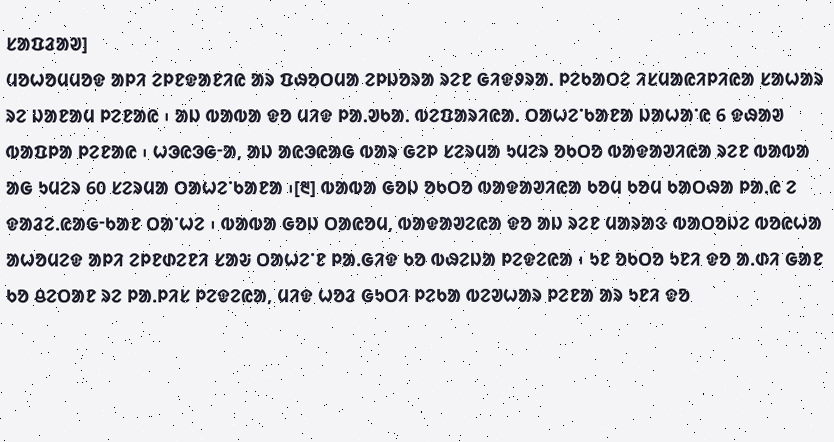ᱥᱟᱯᱲᱟᱣ]
ᱢᱚᱦᱚᱢᱢᱚᱫ ᱟᱞᱤ ᱮᱞᱱᱫᱟᱱᱤᱭ ᱟᱨ ᱯᱷᱚᱛᱢᱟ ᱮᱞᱡᱚᱨᱟ ᱨᱮᱱ ᱜᱤᱫᱽᱨᱟᱹ ᱞᱮᱠᱟᱛᱮ ᱤᱥᱢᱟᱭᱤᱞᱤᱭᱟ ᱥᱟᱦᱟᱨ ᱨᱮ ᱡᱟᱱᱟᱢ ᱞᱮᱱᱟᱭ ᱾ ᱟᱡ ᱵᱟᱵᱟ ᱫᱚ ᱢᱤᱫ ᱞᱟᱹᱣᱠᱟᱹ ᱵᱮᱯᱟᱨᱤᱭᱟᱹ ᱛᱟᱦᱮᱸᱠᱟᱱᱟ ᱡᱟᱦᱟᱸᱭ 6 ᱫᱷᱟᱣ ᱵᱟᱯᱞᱟ ᱞᱮᱱᱟᱭ ᱾ ᱦᱳᱭᱳᱜᱼᱟ, ᱟᱡ ᱟᱭᱳᱭᱟᱜ ᱵᱟᱨ ᱜᱮᱞ ᱥᱮᱨᱢᱟ ᱩᱢᱮᱨ ᱚᱠᱛᱚ ᱵᱟᱫᱟᱣᱤᱭᱟ ᱨᱮᱱ ᱵᱟᱵᱟ ᱟᱜ ᱩᱢᱮᱨ 60 ᱥᱮᱨᱢᱟ ᱛᱟᱦᱮᱸᱠᱟᱱᱟ ᱾[᱓] ᱵᱟᱵᱟ ᱜᱚᱡ ᱚᱠᱛᱚ ᱵᱟᱫᱟᱣᱤᱭᱟ ᱠᱚᱢ ᱠᱚᱢ ᱠᱟᱛᱷᱟ ᱞᱟᱹᱭ ᱮ ᱫᱟᱲᱮᱹᱭᱟᱜᱼᱠᱟᱱ ᱛᱟᱸᱦᱮ ᱾ ᱵᱟᱵᱟ ᱜᱚᱡ ᱛᱟᱭᱚᱢ, ᱵᱟᱫᱟᱣᱮᱭᱟ ᱫᱚ ᱟᱡ ᱨᱮᱱ ᱢᱟᱨᱟᱝ ᱵᱟᱛᱚᱡᱮ ᱵᱚᱭᱦᱟ ᱟᱦᱚᱢᱮᱫ ᱟᱞᱤ ᱮᱞᱱᱰᱮᱱᱤ ᱥᱟᱶ ᱛᱟᱦᱮᱸᱱ ᱞᱟᱹᱜᱤᱫ ᱠᱚ ᱵᱷᱮᱡᱟ ᱞᱮᱫᱮᱭᱟ ᱾ ᱩᱱ ᱚᱠᱛᱚ ᱩᱱᱤ ᱫᱚ ᱟᱹᱰᱤ ᱜᱟᱱ ᱠᱚ ᱪᱮᱛᱟᱱ ᱨᱮ ᱞᱟᱹᱞᱤᱥ ᱞᱮᱫᱮᱭᱟ, ᱢᱤᱫ ᱦᱚᱲ ᱜᱩᱛᱤ ᱞᱮᱠᱟ ᱵᱮᱣᱦᱟᱨ ᱞᱮᱱᱟ ᱟᱨ ᱩᱱᱤ ᱫᱚ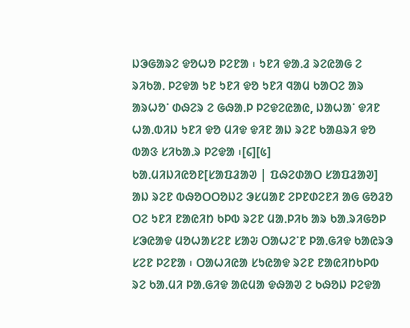ᱡᱳᱜᱟᱨᱮ ᱫᱚᱦᱚ ᱞᱮᱱᱟ ᱾ ᱩᱱᱤ ᱫᱟᱹᱲ ᱨᱮᱭᱟᱜ ᱮ ᱨᱤᱠᱟᱹ ᱞᱮᱫᱟ ᱩᱱ ᱩᱱᱤ ᱫᱚ ᱩᱱᱤ ᱧᱟᱢ ᱠᱟᱛᱮ ᱟᱨ ᱟᱨᱦᱚᱸ ᱰᱷᱮᱨ ᱮ ᱜᱷᱟᱹᱞ ᱞᱮᱫᱮᱭᱟᱭ, ᱡᱟᱦᱟᱸ ᱫᱤᱱ ᱦᱟᱹᱵᱤᱡ ᱩᱱᱤ ᱫᱚ ᱢᱤᱫ ᱫᱤᱱ ᱟᱡ ᱨᱮᱱ ᱠᱟᱪᱨᱤ ᱫᱚ ᱵᱟᱝ ᱥᱤᱠᱟᱹᱨ ᱞᱮᱫᱟ ᱾[᱔][᱕]
ᱠᱟᱹᱢᱤᱡᱤᱭᱚᱱ[ᱥᱟᱯᱲᱟᱣ | ᱯᱷᱮᱰᱟᱛ ᱥᱟᱯᱲᱟᱣ]
ᱟᱡ ᱨᱮᱱ ᱵᱷᱚᱛᱛᱚᱡᱮ ᱳᱥᱢᱟᱱ ᱮᱞᱱᱰᱮᱱᱤ ᱟᱜ ᱜᱚᱲᱚ ᱛᱮ ᱩᱱᱤ ᱱᱟᱭᱤᱴ ᱠᱞᱵ ᱨᱮᱱ ᱢᱟᱹᱞᱤᱠ ᱟᱨ ᱠᱟᱹᱨᱤᱜᱚᱞ ᱥᱳᱭᱟᱫ ᱢᱚᱦᱟᱥᱮᱱ ᱥᱟᱶ ᱛᱟᱦᱮᱸᱱ ᱞᱟᱹᱜᱤᱫ ᱠᱟᱭᱨᱳ ᱥᱮᱱ ᱞᱮᱱᱟ ᱾ ᱛᱟᱦᱤᱭᱟ ᱥᱩᱭᱟᱫ ᱨᱮᱱ ᱱᱟᱭᱤᱴᱠᱞᱵ ᱨᱮ ᱠᱟᱹᱢᱤ ᱞᱟᱹᱜᱤᱫ ᱟᱭᱢᱟ ᱫᱷᱟᱣ ᱮ ᱠᱷᱚᱡ ᱞᱮᱫᱟ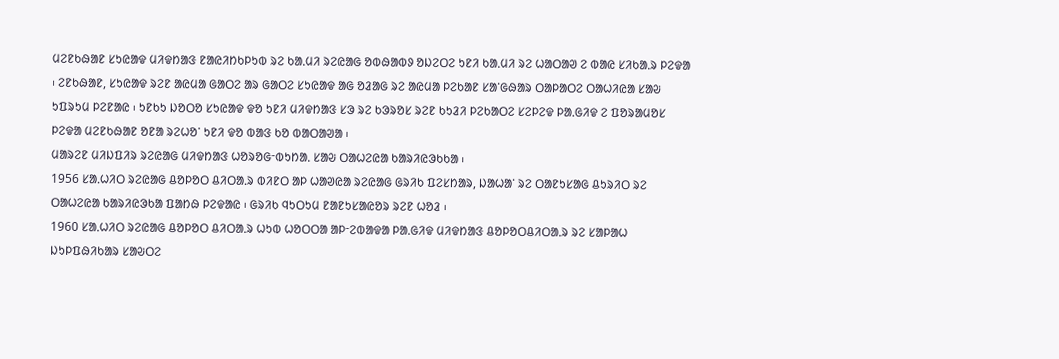ᱢᱮᱱᱠᱷᱟᱱ ᱥᱩᱭᱟᱫ ᱢᱤᱫᱴᱟᱝ ᱱᱟᱭᱤᱴᱠᱞᱩᱵ ᱨᱮ ᱠᱟᱹᱢᱤ ᱨᱮᱭᱟᱜ ᱚᱵᱷᱟᱵᱽ ᱚᱡᱮᱛᱮ ᱩᱱᱤ ᱠᱟᱹᱢᱤ ᱨᱮ ᱦᱟᱛᱟᱣ ᱮ ᱵᱟᱭ ᱥᱤᱠᱟᱹᱨ ᱞᱮᱫᱟ ᱾ ᱮᱱᱠᱷᱟᱱ, ᱥᱩᱭᱟᱫ ᱨᱮᱱ ᱟᱭᱢᱟ ᱜᱟᱛᱮ ᱟᱨ ᱜᱟᱛᱮ ᱥᱩᱭᱟᱫ ᱟᱜ ᱚᱲᱟᱜ ᱨᱮ ᱟᱭᱢᱟ ᱞᱮᱠᱟᱱ ᱥᱟᱸᱜᱷᱟᱨ ᱛᱟᱞᱟᱛᱮ ᱛᱟᱦᱤᱭᱟ ᱥᱟᱶ ᱩᱯᱨᱩᱢ ᱞᱮᱱᱟᱭ ᱾ ᱩᱱᱠᱩ ᱡᱚᱛᱚ ᱥᱩᱭᱟᱫ ᱫᱚ ᱩᱱᱤ ᱢᱤᱫᱴᱟᱝ ᱥᱳ ᱨᱮ ᱠᱳᱨᱚᱥ ᱨᱮᱱ ᱠᱩᱲᱤ ᱞᱮᱠᱟᱛᱮ ᱥᱮᱞᱮᱫ ᱞᱟᱹᱜᱤᱫ ᱮ ᱯᱚᱨᱟᱢᱚᱥ ᱞᱮᱫᱟ ᱢᱮᱱᱠᱷᱟᱱ ᱚᱱᱟ ᱨᱮᱦᱚᱸ ᱩᱱᱤ ᱫᱚ ᱵᱟᱝ ᱠᱚ ᱵᱟᱛᱟᱣᱟ ᱾
ᱢᱟᱨᱮᱱ ᱢᱤᱡᱯᱤᱨ ᱨᱮᱭᱟᱜ ᱢᱤᱫᱴᱟᱝ ᱦᱚᱨᱚᱜᱼᱵᱩᱴᱟᱹ ᱥᱟᱶ ᱛᱟᱦᱮᱭᱟ ᱠᱟᱨᱤᱭᱳᱠᱠᱟ ᱾
1956 ᱥᱟᱹᱦᱤᱛ ᱨᱮᱭᱟᱜ ᱪᱚᱞᱚᱛ ᱪᱤᱛᱟᱹᱨ ᱵᱤᱱᱛ ᱟᱞ ᱦᱟᱣᱭᱟ ᱨᱮᱭᱟᱜ ᱜᱨᱤᱠ ᱯᱮᱥᱴᱟᱨ, ᱡᱟᱦᱟᱸ ᱨᱮ ᱛᱟᱱᱩᱥᱟᱜ ᱪᱩᱨᱤᱛ ᱨᱮ ᱛᱟᱦᱮᱭᱟ ᱠᱟᱨᱤᱭᱳᱠᱟ ᱯᱟᱴᱷ ᱞᱮᱫᱟᱭ ᱾ ᱜᱨᱤᱠ ᱧᱩᱛᱩᱢ ᱱᱟᱱᱩᱥᱟᱭᱚᱨ ᱨᱮᱱ ᱦᱚᱲ ᱾
1960 ᱥᱟᱹᱦᱤᱛ ᱨᱮᱭᱟᱜ ᱪᱚᱞᱚᱛ ᱪᱤᱛᱟᱹᱨ ᱦᱩᱵ ᱦᱚᱛᱛᱟ ᱟᱞᱼᱮᱵᱟᱫᱟ ᱞᱟᱹᱜᱤᱫ ᱢᱤᱫᱴᱟᱝ ᱪᱚᱞᱚᱛᱪᱤᱛᱟᱹᱨ ᱨᱮ ᱥᱟᱞᱟᱦ ᱡᱩᱞᱯᱷᱤᱠᱟᱨ ᱥᱟᱶᱛᱮ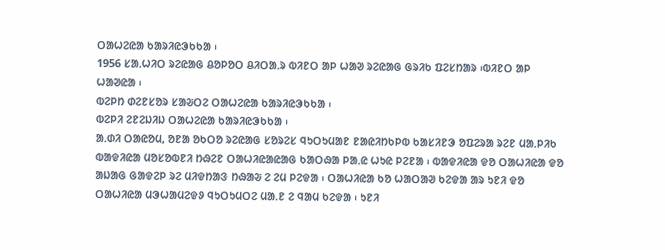ᱛᱟᱦᱮᱭᱟ ᱠᱟᱨᱤᱭᱳᱠᱠᱟ ᱾
1956 ᱥᱟᱹᱦᱤᱛ ᱨᱮᱭᱟᱜ ᱪᱚᱞᱚᱛ ᱪᱤᱛᱟᱹᱨ ᱵᱤᱱᱛ ᱟᱞ ᱦᱟᱣ ᱨᱮᱭᱟᱜ ᱜᱨᱤᱠ ᱯᱮᱥᱴᱟᱨ ᱾ᱵᱤᱱᱛ ᱟᱞ ᱦᱟᱣᱭᱟ ᱾
ᱵᱮᱞᱴ ᱰᱮᱱᱥᱚᱨ ᱥᱟᱶᱛᱮ ᱛᱟᱦᱮᱭᱟ ᱠᱟᱨᱤᱭᱳᱠᱠᱟ ᱾
ᱵᱮᱞᱤ ᱮᱱᱮᱡᱤᱡ ᱛᱟᱦᱮᱭᱟ ᱠᱟᱨᱤᱭᱳᱠᱠᱟ ᱾
ᱟᱹᱰᱤ ᱛᱟᱭᱚᱢ, ᱚᱱᱟ ᱚᱠᱛᱚ ᱨᱮᱭᱟᱜ ᱥᱚᱨᱮᱥ ᱧᱩᱛᱩᱢᱟᱱ ᱱᱟᱭᱤᱴᱠᱞᱵ ᱠᱟᱥᱤᱱᱳ ᱚᱯᱮᱨᱟ ᱨᱮᱱ ᱢᱟᱹᱞᱤᱠ ᱵᱟᱫᱤᱭᱟ ᱢᱚᱥᱚᱵᱱᱤ ᱴᱷᱮᱱ ᱛᱟᱦᱤᱭᱟᱭᱟᱜ ᱠᱟᱛᱷᱟ ᱞᱟᱹᱭ ᱦᱩᱭ ᱞᱮᱱᱟ ᱾ ᱵᱟᱫᱤᱭᱟ ᱫᱚ ᱛᱟᱦᱤᱭᱟ ᱫᱚ ᱟᱡᱟᱜ ᱜᱟᱫᱮᱞ ᱨᱮ ᱢᱤᱫᱴᱟᱝ ᱴᱷᱟᱶ ᱮ ᱮᱢ ᱞᱮᱫᱟ ᱾ ᱛᱟᱦᱤᱭᱟ ᱠᱚ ᱦᱟᱛᱟᱣ ᱠᱮᱫᱟ ᱟᱨ ᱩᱱᱤ ᱫᱚ ᱛᱟᱦᱤᱭᱟ ᱢᱳᱦᱟᱢᱮᱫᱽ ᱧᱩᱛᱩᱢᱛᱮ ᱢᱟᱹᱱ ᱮ ᱧᱟᱢ ᱠᱮᱫᱟ ᱾ ᱩᱱᱤ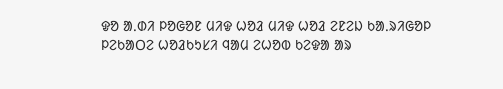ᱫᱚ ᱟᱹᱰᱤ ᱞᱚᱜᱚᱱ ᱢᱤᱫ ᱦᱚᱲ ᱢᱤᱫ ᱦᱚᱲ ᱮᱱᱮᱡ ᱠᱟᱹᱨᱤᱜᱚᱞ ᱞᱮᱠᱟᱛᱮ ᱦᱚᱲᱠᱩᱥᱤ ᱧᱟᱢ ᱮᱦᱚᱵ ᱠᱮᱫᱟ ᱟᱨ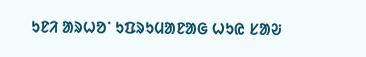ᱩᱱᱤ ᱟᱨᱦᱚᱸ ᱩᱯᱨᱩᱢᱟᱱᱟᱜ ᱦᱩᱭ ᱥᱟᱶ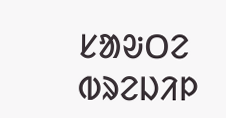ᱥᱟᱶᱛᱮ ᱵᱨᱮᱡᱤᱞ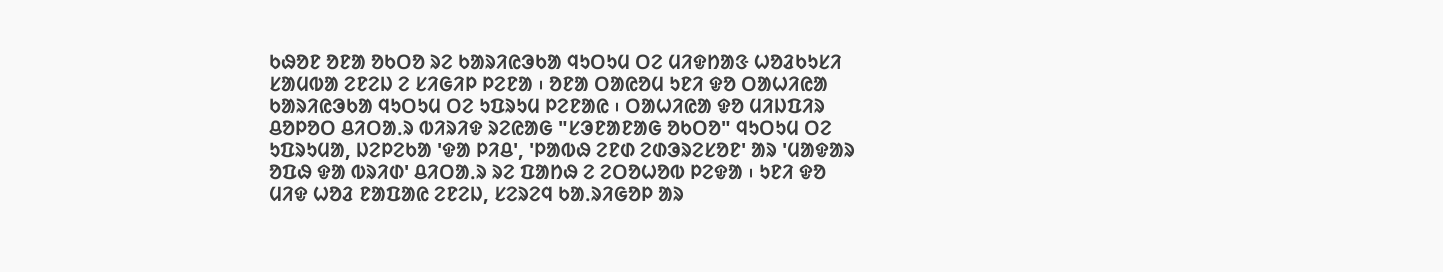ᱠᱷᱚᱱ ᱚᱱᱟ ᱚᱠᱛᱚ ᱨᱮ ᱠᱟᱨᱤᱭᱳᱠᱟ ᱧᱩᱛᱩᱢ ᱛᱮ ᱢᱤᱫᱴᱟᱝ ᱦᱚᱲᱠᱩᱥᱤ ᱥᱟᱢᱵᱟ ᱮᱱᱮᱡ ᱮ ᱥᱤᱜᱤᱞ ᱞᱮᱱᱟ ᱾ ᱚᱱᱟ ᱛᱟᱭᱚᱢ ᱩᱱᱤ ᱫᱚ ᱛᱟᱦᱤᱭᱟ ᱠᱟᱨᱤᱭᱳᱠᱟ ᱧᱩᱛᱩᱢ ᱛᱮ ᱩᱯᱨᱩᱢ ᱞᱮᱱᱟᱭ ᱾ ᱛᱟᱦᱤᱭᱟ ᱫᱚ ᱢᱤᱡᱯᱤᱨ ᱪᱚᱞᱚᱛ ᱪᱤᱛᱟᱹᱨ ᱵᱤᱨᱤᱫ ᱨᱮᱭᱟᱜ "ᱥᱳᱱᱟᱱᱟᱜ ᱚᱠᱛᱚ" ᱧᱩᱛᱩᱢ ᱛᱮ ᱩᱯᱨᱩᱢᱟ, ᱡᱮᱞᱮᱠᱟ 'ᱫᱟ ᱞᱤᱪ', 'ᱞᱟᱵᱷ ᱮᱱᱰ ᱮᱰᱳᱨᱮᱥᱚᱱ' ᱟᱨ 'ᱢᱟᱫᱟᱨ ᱚᱯᱷ ᱫᱟ ᱵᱨᱤᱰ' ᱪᱤᱛᱟᱹᱨ ᱨᱮ ᱯᱟᱴᱷ ᱮ ᱮᱛᱚᱦᱚᱵ ᱞᱮᱫᱟ ᱾ ᱩᱱᱤ ᱫᱚ ᱢᱤᱫ ᱦᱚᱲ ᱱᱟᱯᱟᱭ ᱮᱱᱮᱡ, ᱥᱮᱨᱮᱧ ᱠᱟᱹᱨᱤᱜᱚᱞ ᱟᱨ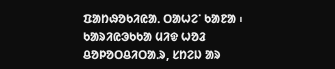ᱯᱟᱴᱷᱚᱠᱤᱭᱟᱹ ᱛᱟᱦᱮᱸ ᱠᱟᱱᱟ ᱾ ᱠᱟᱨᱤᱭᱳᱠᱠᱟ ᱢᱤᱫ ᱦᱚᱲ ᱪᱚᱞᱚᱛᱪᱤᱛᱟᱹᱨ, ᱥᱴᱮᱡ ᱟᱨ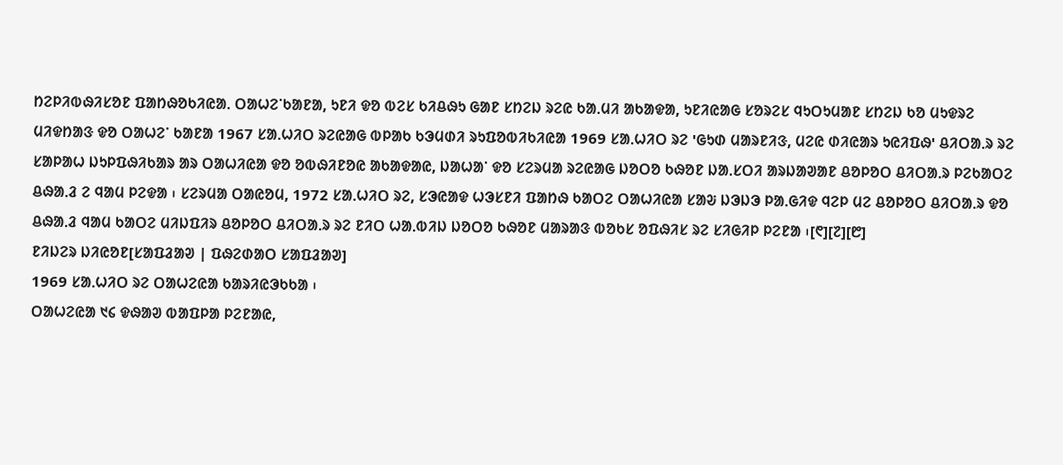ᱴᱮᱞᱤᱵᱷᱤᱥᱚᱱ ᱯᱟᱴᱷᱚᱠᱤᱭᱟᱹ ᱛᱟᱦᱮᱸᱠᱟᱱᱟ, ᱩᱱᱤ ᱫᱚ ᱵᱮᱥ ᱠᱤᱪᱷᱩ ᱜᱟᱱ ᱥᱴᱮᱡ ᱨᱮᱭ ᱠᱟᱹᱢᱤ ᱟᱠᱟᱫᱟ, ᱩᱱᱤᱭᱟᱜ ᱥᱚᱨᱮᱥ ᱧᱩᱛᱩᱢᱟᱱ ᱥᱴᱮᱡ ᱠᱚ ᱢᱩᱫᱨᱮ ᱢᱤᱫᱴᱟᱝ ᱫᱚ ᱛᱟᱦᱮᱸ ᱠᱟᱱᱟ 1967 ᱥᱟᱹᱦᱤᱛ ᱨᱮᱭᱟᱜ ᱵᱞᱟᱠ ᱠᱳᱢᱰᱤ ᱨᱩᱯᱚᱵᱤᱠᱤᱭᱟ 1969 ᱥᱟᱹᱦᱤᱛ ᱨᱮ 'ᱜᱩᱰ ᱢᱟᱨᱱᱤᱝ, ᱢᱮᱭ ᱰᱤᱭᱟᱨ ᱩᱭᱤᱯᱷ' ᱪᱤᱛᱟᱹᱨ ᱨᱮ ᱥᱟᱞᱟᱦ ᱡᱩᱞᱯᱷᱤᱠᱟᱨ ᱟᱨ ᱛᱟᱦᱤᱭᱟ ᱫᱚ ᱚᱵᱷᱤᱱᱚᱭ ᱟᱠᱟᱫᱟᱭ, ᱡᱟᱦᱟᱸ ᱫᱚ ᱥᱮᱨᱢᱟ ᱨᱮᱭᱟᱜ ᱡᱚᱛᱚ ᱠᱷᱚᱱ ᱡᱟᱹᱥᱛᱤ ᱟᱨᱡᱟᱣᱟᱱ ᱪᱚᱞᱚᱛ ᱪᱤᱛᱟᱹᱨ ᱞᱮᱠᱟᱛᱮ ᱪᱷᱟᱹᱲ ᱮ ᱧᱟᱢ ᱞᱮᱫᱟ ᱾ ᱥᱮᱨᱢᱟ ᱛᱟᱭᱚᱢ, 1972 ᱥᱟᱹᱦᱤᱛ ᱨᱮ, ᱥᱳᱭᱟᱫ ᱦᱳᱥᱱᱤ ᱯᱟᱴᱷ ᱠᱟᱛᱮ ᱛᱟᱦᱤᱭᱟ ᱥᱟᱶ ᱡᱳᱡᱳ ᱞᱟᱹᱜᱤᱫ ᱧᱮᱞ ᱢᱮ ᱪᱚᱞᱚᱛ ᱪᱤᱛᱟᱹᱨ ᱫᱚ ᱪᱷᱟᱹᱲ ᱧᱟᱢ ᱠᱟᱛᱮ ᱢᱤᱡᱯᱤᱨ ᱪᱚᱞᱚᱛ ᱪᱤᱛᱟᱹᱨ ᱨᱮ ᱱᱤᱛ ᱦᱟᱹᱵᱤᱡ ᱡᱚᱛᱚ ᱠᱷᱚᱱ ᱢᱟᱨᱟᱝ ᱵᱚᱠᱥ ᱚᱯᱷᱤᱥ ᱨᱮ ᱥᱤᱜᱤᱞ ᱞᱮᱱᱟ ᱾[᱖][᱗][᱘]
ᱱᱤᱡᱮᱨ ᱡᱤᱭᱚᱱ[ᱥᱟᱯᱲᱟᱣ | ᱯᱷᱮᱰᱟᱛ ᱥᱟᱯᱲᱟᱣ]
1969 ᱥᱟᱹᱦᱤᱛ ᱨᱮ ᱛᱟᱦᱮᱭᱟ ᱠᱟᱨᱤᱭᱳᱠᱠᱟ ᱾
ᱛᱟᱦᱮᱭᱟ ᱑᱔ ᱫᱷᱟᱣ ᱵᱟᱯᱞᱟ ᱞᱮᱱᱟᱭ,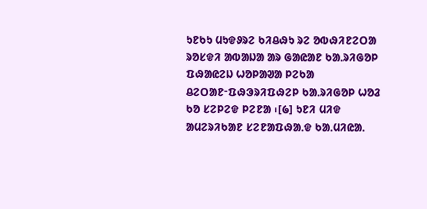ᱩᱱᱠᱩ ᱢᱩᱫᱽᱨᱮ ᱠᱤᱪᱷᱩ ᱨᱮ ᱚᱵᱷᱤᱱᱮᱛᱟ ᱨᱚᱥᱫᱤ ᱟᱵᱟᱡᱟ ᱟᱨ ᱜᱟᱭᱟᱱ ᱠᱟᱹᱨᱤᱜᱚᱞ ᱯᱷᱟᱭᱮᱡ ᱦᱚᱞᱟᱣᱟ ᱞᱮᱠᱟ ᱪᱮᱛᱟᱱᱼᱯᱷᱳᱨᱤᱯᱷᱮᱞ ᱠᱟᱹᱨᱤᱜᱚᱞ ᱦᱚᱲ ᱠᱚ ᱥᱮᱞᱮᱫ ᱞᱮᱱᱟ ᱾[᱙] ᱩᱱᱤ ᱢᱤᱫ ᱟᱢᱮᱨᱤᱠᱟᱱ ᱥᱮᱱᱟᱯᱷᱟᱹᱫ ᱠᱟᱹᱢᱤᱭᱟᱹ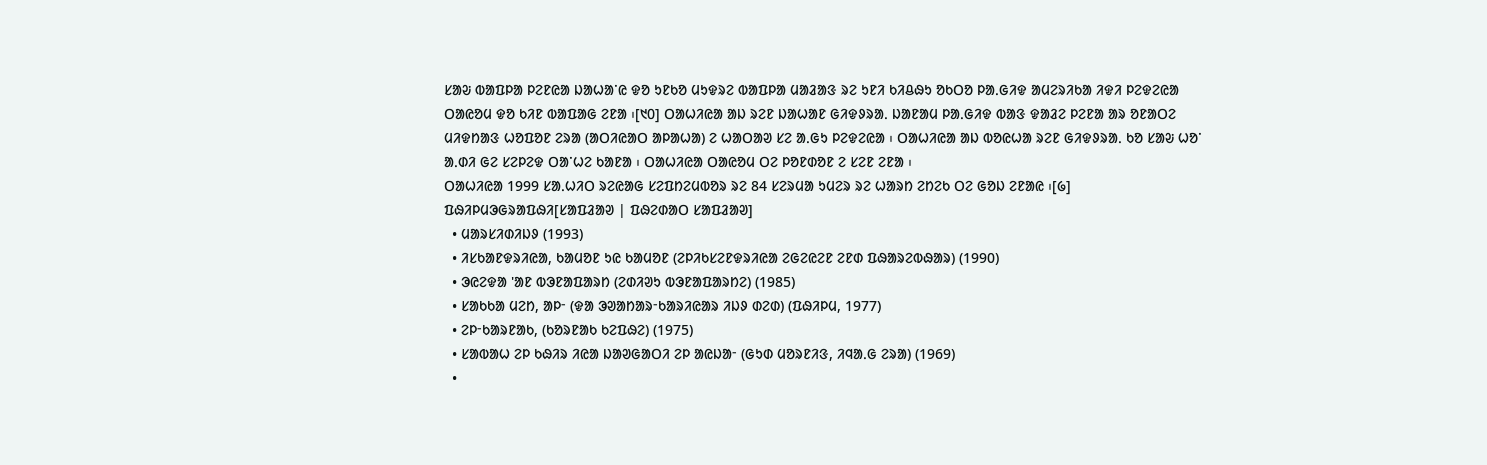ᱥᱟᱶ ᱵᱟᱯᱞᱟ ᱞᱮᱱᱭᱟ ᱡᱟᱦᱟᱸᱭ ᱫᱚ ᱩᱱᱠᱚ ᱢᱩᱫᱨᱮ ᱵᱟᱯᱞᱟ ᱢᱟᱲᱟᱝ ᱨᱮ ᱩᱱᱤ ᱠᱤᱪᱷᱩ ᱚᱠᱛᱚ ᱞᱟᱹᱜᱤᱫ ᱟᱢᱮᱨᱤᱠᱟ ᱤᱫᱤ ᱞᱮᱫᱮᱭᱟ ᱛᱟᱭᱚᱢ ᱫᱚ ᱠᱤᱱ ᱵᱟᱯᱟᱜ ᱮᱱᱟ ᱾[᱑᱐] ᱛᱟᱦᱤᱭᱟ ᱟᱡ ᱨᱮᱱ ᱡᱟᱦᱟᱱ ᱜᱤᱫᱽᱨᱟᱹ ᱡᱟᱱᱟᱢ ᱞᱟᱹᱜᱤᱫ ᱵᱟᱝ ᱫᱟᱲᱮ ᱞᱮᱱᱟ ᱟᱨ ᱚᱱᱟᱛᱮ ᱢᱤᱫᱴᱟᱝ ᱦᱚᱯᱚᱱ ᱮᱨᱟ (ᱟᱛᱤᱭᱟᱛ ᱟᱞᱟᱦᱟ) ᱮ ᱦᱟᱛᱟᱣ ᱥᱮ ᱟᱹᱜᱩ ᱞᱮᱫᱮᱭᱟ ᱾ ᱛᱟᱦᱤᱭᱟ ᱟᱡ ᱵᱚᱭᱦᱟ ᱨᱮᱱ ᱜᱤᱫᱽᱨᱟᱹ ᱠᱚ ᱥᱟᱶ ᱦᱚᱸ ᱟᱹᱰᱤ ᱜᱮ ᱥᱮᱞᱮᱫ ᱛᱟᱸᱦᱮ ᱠᱟᱱᱟ ᱾ ᱛᱟᱦᱤᱭᱟ ᱛᱟᱭᱚᱢ ᱛᱮ ᱞᱚᱱᱰᱚᱱ ᱮ ᱥᱮᱱ ᱮᱱᱟ ᱾
ᱛᱟᱦᱤᱭᱟ 1999 ᱥᱟᱹᱦᱤᱛ ᱨᱮᱭᱟᱜ ᱥᱮᱯᱴᱮᱢᱵᱚᱨ ᱨᱮ 84 ᱥᱮᱨᱢᱟ ᱩᱢᱮᱨ ᱨᱮ ᱦᱟᱨᱴ ᱮᱴᱮᱠ ᱛᱮ ᱜᱚᱡ ᱮᱱᱟᱭ ᱾[᱙]
ᱯᱷᱤᱞᱢᱳᱜᱨᱟᱯᱷᱤ[ᱥᱟᱯᱲᱟᱣ | ᱯᱷᱮᱰᱟᱛ ᱥᱟᱯᱲᱟᱣ]
  • ᱢᱟᱨᱥᱤᱰᱤᱡᱽ (1993)
  • ᱤᱥᱠᱟᱱᱫᱨᱤᱭᱟ, ᱠᱟᱢᱚᱱ ᱩᱭ ᱠᱟᱢᱚᱱ (ᱮᱞᱤᱠᱥᱮᱱᱫᱨᱤᱭᱟ ᱮᱜᱮᱭᱮᱱ ᱮᱱᱰ ᱯᱷᱟᱨᱮᱵᱷᱟᱨ) (1990)
  • ᱳᱭᱮᱫᱟ 'ᱟᱱ ᱵᱳᱱᱟᱯᱟᱨᱴ (ᱮᱰᱤᱣᱩ ᱵᱳᱱᱟᱯᱟᱨᱴᱮ) (1985)
  • ᱥᱟᱠᱠᱟ ᱢᱮᱴ, ᱟᱞᱼ (ᱫᱟ ᱳᱣᱟᱴᱟᱨᱼᱠᱟᱨᱤᱭᱟᱨ ᱤᱡᱽ ᱰᱮᱰ) (ᱯᱷᱤᱞᱢ, 1977)
  • ᱮᱞᱼᱠᱟᱨᱱᱟᱠ, (ᱠᱚᱨᱱᱟᱠ ᱠᱮᱯᱷᱮ) (1975)
  • ᱥᱟᱵᱟᱦ ᱮᱞ ᱠᱷᱤᱨ ᱤᱭᱟ ᱡᱟᱣᱜᱟᱛᱤ ᱮᱞ ᱟᱭᱡᱟᱼ (ᱜᱩᱰ ᱢᱚᱨᱱᱤᱝ, ᱤᱧᱟᱹᱜ ᱮᱨᱟ) (1969)
  •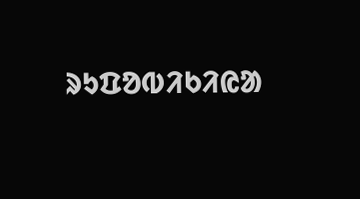ᱨᱩᱯᱚᱵᱤᱠᱤᱭᱟ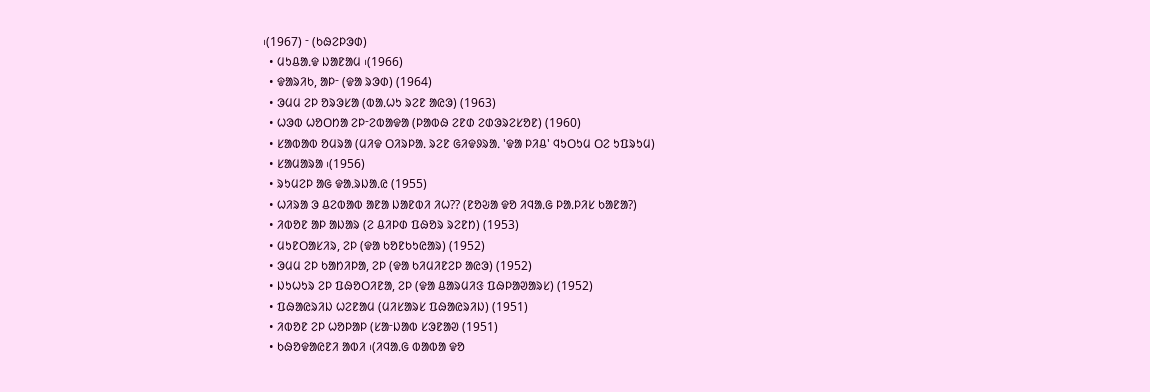᱾(1967) ᱼ (ᱠᱷᱮᱞᱳᱰ)
  • ᱢᱩᱪᱟᱹᱫ ᱡᱟᱱᱟᱢ ᱾(1966)
  • ᱫᱟᱨᱤᱠ, ᱟᱞᱼ (ᱫᱟ ᱨᱳᱰ) (1964)
  • ᱳᱢᱢ ᱮᱞ ᱚᱨᱳᱥᱟ (ᱵᱟᱹᱦᱩ ᱨᱮᱱ ᱟᱭᱳ) (1963)
  • ᱦᱳᱵ ᱦᱚᱛᱴᱟ ᱮᱞᱼᱮᱵᱟᱫᱟ (ᱞᱟᱵᱷ ᱮᱱᱰ ᱮᱰᱳᱨᱮᱥᱚᱱ) (1960)
  • ᱥᱟᱵᱟᱵ ᱚᱢᱨᱟ (ᱢᱤᱫ ᱛᱤᱨᱞᱟᱹ ᱨᱮᱱ ᱜᱤᱫᱽᱨᱟᱹ 'ᱫᱟ ᱞᱤᱪ' ᱧᱩᱛᱩᱢ ᱛᱮ ᱩᱯᱨᱩᱢ)
  • ᱥᱟᱢᱟᱨᱟ ᱾(1956)
  • ᱨᱩᱢᱮᱞ ᱟᱜ ᱫᱟᱹᱨᱡᱟᱹᱭ (1955)
  • ᱦᱤᱨᱟ ᱳ ᱪᱮᱵᱟᱵ ᱟᱱᱟ ᱡᱟᱱᱵᱤ ᱤᱦ?? (ᱱᱚᱶᱟ ᱫᱚ ᱤᱧᱟᱹᱜ ᱞᱟᱹᱞᱤᱥ ᱠᱟᱱᱟ?)
  • ᱤᱵᱚᱱ ᱟᱞ ᱟᱡᱟᱨ (ᱮ ᱪᱤᱞᱰ ᱯᱷᱚᱨ ᱨᱮᱱᱴ) (1953)
  • ᱢᱩᱱᱛᱟᱥᱤᱨ, ᱮᱞ (ᱫᱟ ᱠᱚᱱᱠᱩᱭᱟᱨ) (1952)
  • ᱳᱢᱢ ᱮᱞ ᱠᱟᱴᱤᱞᱟ, ᱮᱞ (ᱫᱟ ᱠᱤᱢᱤᱱᱮᱞ ᱟᱭᱳ) (1952)
  • ᱡᱩᱦᱩᱨ ᱮᱞ ᱯᱷᱚᱛᱤᱱᱟ, ᱮᱞ (ᱫᱟ ᱪᱟᱨᱢᱤᱝ ᱯᱷᱞᱟᱣᱟᱨᱥ) (1952)
  • ᱯᱷᱟᱭᱨᱤᱡ ᱦᱮᱱᱟᱢ (ᱢᱤᱥᱟᱨᱥ ᱯᱷᱟᱭᱨᱤᱡ) (1951)
  • ᱤᱵᱚᱱ ᱮᱞ ᱦᱚᱞᱟᱞ (ᱥᱟᱼᱡᱟᱵ ᱥᱳᱱᱟᱣ (1951)
  • ᱠᱷᱚᱫᱟᱭᱱᱤ ᱟᱵᱤ ᱾(ᱤᱧᱟᱹᱜ ᱵᱟᱵᱟ ᱫᱚ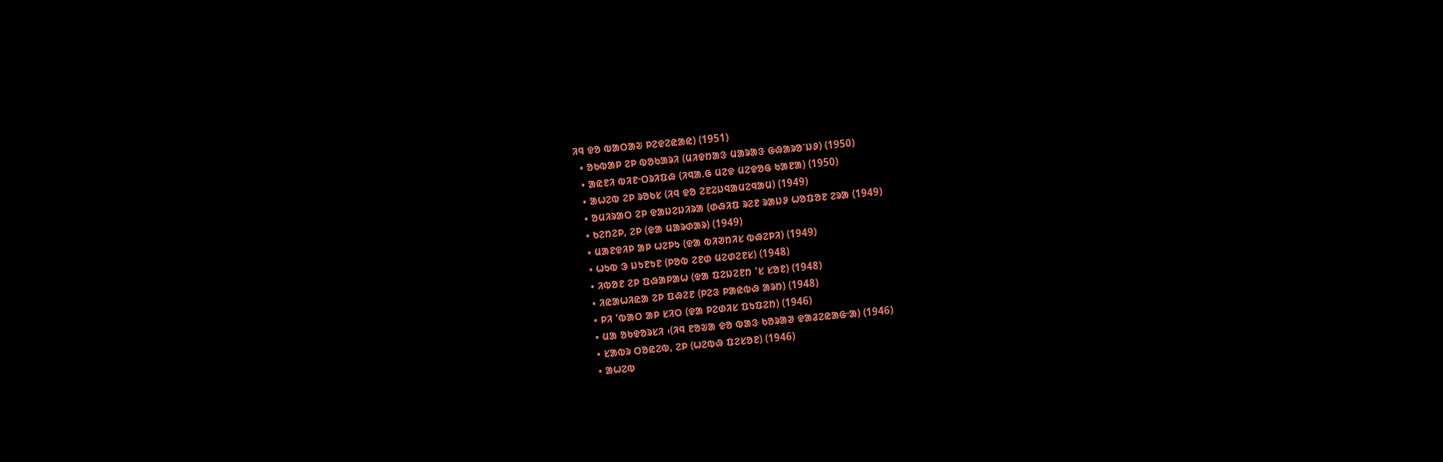ᱤᱧ ᱫᱚ ᱵᱟᱛᱟᱶ ᱞᱮᱫᱮᱭᱟᱭ) (1951)
  • ᱚᱠᱵᱟᱞ ᱮᱞ ᱵᱚᱠᱟᱨᱤ (ᱢᱤᱫᱴᱟᱝ ᱢᱟᱨᱟᱝ ᱜᱷᱟᱨᱚᱸᱡᱽ) (1950)
  • ᱟᱭᱱᱤ ᱵᱤᱱᱼᱛᱨᱤᱯᱷ (ᱤᱧᱟᱹᱜ ᱢᱮᱫ ᱢᱮᱫᱚᱜ ᱠᱟᱱᱟ) (1950)
  • ᱟᱦᱮᱵ ᱮᱞ ᱨᱚᱠᱥ (ᱤᱧ ᱫᱚ ᱮᱱᱮᱡᱧᱟᱢᱮᱧᱟᱢ) (1949)
  • ᱚᱢᱤᱨᱟᱛ ᱮᱞ ᱫᱟᱡᱮᱡᱤᱨᱟ (ᱰᱷᱤᱯ ᱨᱮᱱ ᱨᱟᱡᱽ ᱦᱚᱯᱚᱱ ᱮᱨᱟ (1949)
  • ᱠᱮᱴᱮᱞ, ᱮᱞ (ᱫᱟ ᱢᱟᱨᱰᱟᱨ) (1949)
  • ᱢᱟᱱᱫᱤᱞ ᱟᱞ ᱦᱮᱞᱩ (ᱫᱟ ᱵᱤᱣᱴᱤᱥ ᱵᱷᱮᱞᱤ) (1949)
  • ᱦᱩᱵ ᱳ ᱡᱩᱱᱩᱱ (ᱞᱚᱵ ᱮᱱᱰ ᱢᱮᱰᱮᱱᱥ) (1948)
  • ᱤᱵᱚᱱ ᱮᱞ ᱯᱷᱟᱞᱟᱦ (ᱫᱟ ᱯᱮᱡᱮᱱᱴ 'ᱥ ᱥᱚᱱ) (1948)
  • ᱤᱭᱟᱦᱤᱭᱟ ᱮᱞ ᱯᱷᱮᱱ (ᱞᱮᱝ ᱞᱟᱭᱵᱷ ᱟᱨᱴ) (1948)
  • ᱞᱤ 'ᱵᱟᱛ ᱟᱞ ᱥᱤᱛ (ᱫᱟ ᱞᱮᱰᱤᱥ ᱯᱩᱯᱮᱴ) (1946)
  • ᱢᱟ ᱚᱠᱫᱚᱨᱥᱤ ᱾(ᱤᱧ ᱱᱚᱶᱟ ᱫᱚ ᱵᱟᱝ ᱠᱚᱨᱟᱣ ᱫᱟᱲᱮᱭᱟᱜᱼᱟ) (1946)
  • ᱥᱟᱵᱨ ᱛᱚᱭᱮᱵ, ᱮᱞ (ᱦᱮᱵᱷ ᱯᱮᱥᱚᱱ) (1946)
  • ᱟᱦᱮᱵ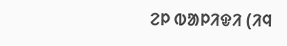ᱮᱞ ᱵᱟᱞᱤᱫᱤ (ᱤᱧ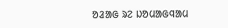ᱚᱲᱟᱜ ᱨᱮ ᱡᱚᱢᱟᱜᱧᱟᱢ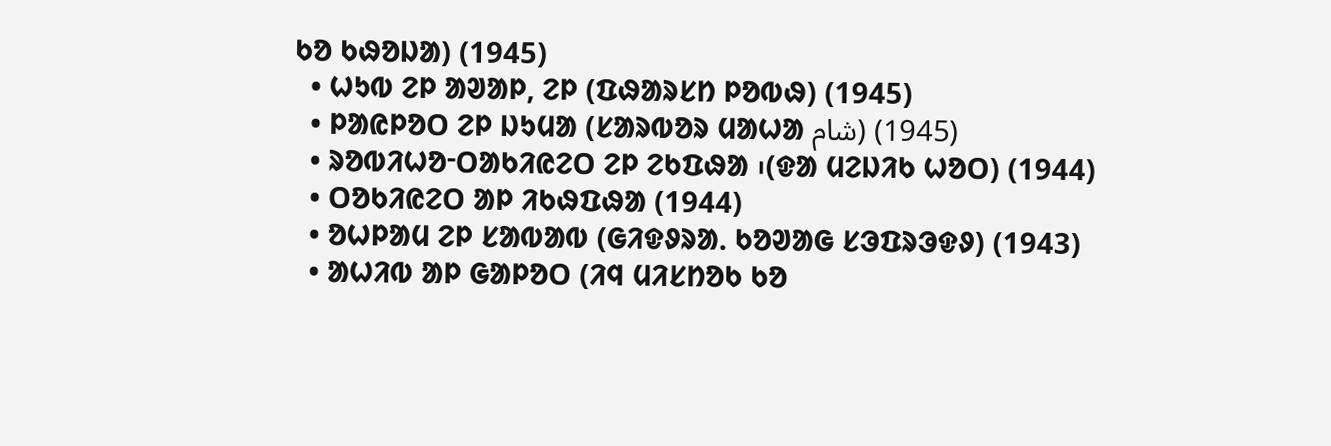ᱠᱚ ᱠᱷᱚᱡᱟ) (1945)
  • ᱦᱩᱵ ᱮᱞ ᱟᱣᱟᱞ, ᱮᱞ (ᱯᱷᱟᱨᱥᱴ ᱞᱚᱵᱷ) (1945)
  • ᱞᱟᱭᱞᱚᱛ ᱮᱞ ᱡᱩᱢᱟ (ᱥᱟᱨᱵᱚᱨ ᱢᱟᱦᱟ شام) (1945)
  • ᱨᱚᱵᱤᱦᱚᱼᱛᱟᱠᱤᱭᱮᱛ ᱮᱞ ᱮᱠᱯᱷᱟ ᱾(ᱫᱟ ᱢᱮᱡᱤᱠ ᱦᱚᱛ) (1944)
  • ᱛᱚᱠᱤᱭᱮᱛ ᱟᱞ ᱤᱠᱷᱯᱷᱟ (1944)
  • ᱚᱦᱞᱟᱢ ᱮᱞ ᱥᱟᱵᱟᱵ (ᱜᱤᱫᱽᱨᱟᱹ ᱠᱚᱣᱟᱜ ᱥᱳᱯᱨᱳᱫᱽ) (1943)
  • ᱟᱦᱤᱵ ᱟᱞ ᱜᱟᱞᱚᱛ (ᱤᱧ ᱢᱤᱥᱴᱚᱠ ᱠᱚ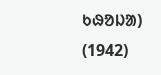ᱠᱷᱚᱡᱟ) (1942)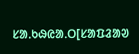ᱥᱟᱹᱠᱷᱭᱟᱹᱛ[ᱥᱟᱯᱲᱟᱣ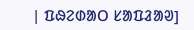| ᱯᱷᱮᱰᱟᱛ ᱥᱟᱯᱲᱟᱣ]